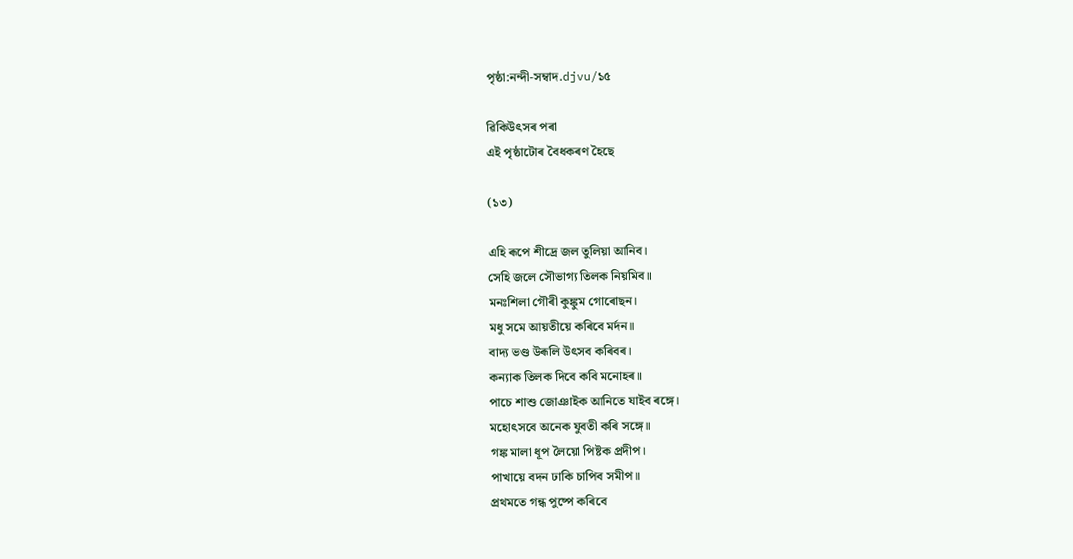পৃষ্ঠা:নন্দী-সম্বাদ.djvu/১৫

ৱিকিউৎসৰ পৰা
এই পৃষ্ঠাটোৰ বৈধকৰণ হৈছে

(১৩)

এহি ৰূপে শীদ্ৰে জল তুলিয়া আনিব।
সেহি জলে সৌভাগ্য তিলক নিয়মিব॥
মনঃশিলা গৌৰী কুঙ্কুম গোৰোছন।
মধু সমে আয়তীয়ে কৰিবে মৰ্দন॥
বাদ্য ভণ্ড উৰূলি উৎসব কৰিবৰ।
কন্যাক তিলক দিবে কবি মনোহৰ॥
পাচে শাশু জোঞাইক আনিতে যাইব ৰঙ্গে।
মহোৎসবে অনেক যুবতী কৰি সঙ্গে॥
গঙ্ক মালা ধূপ লৈয়ো পিষ্টক প্ৰদীপ।
পাখায়ে বদন ঢাকি চাপিব সমীপ॥
প্ৰথমতে গন্ধ পুষ্পে কৰিবে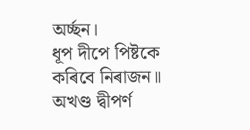অৰ্চ্ছন।
ধূপ দীপে পিষ্টকে কৰিবে নিৰাজন॥
অখণ্ড দ্বীপৰ্ণ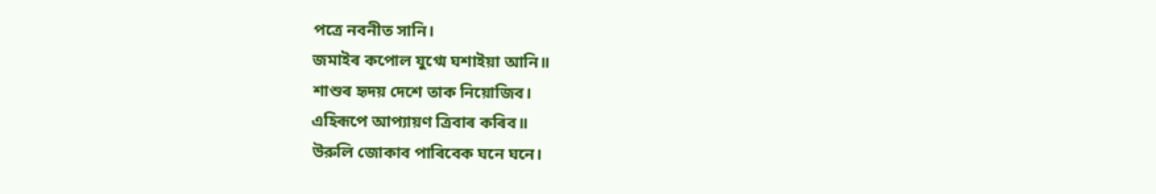পত্ৰে নবনীত সানি।
জমাইৰ কপোল যুগ্মে ঘশাইয়া আনি॥
শাশুৰ হৃদয় দেশে তাক নিয়োজিব।
এহিৰূপে আপ্যায়ণ ত্ৰিবাৰ কৰিব॥
উরুলি জোকাব পাৰিবেক ঘনে ঘনে।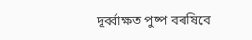দূৰ্ব্বাক্ষত পুষ্প বৰষিবে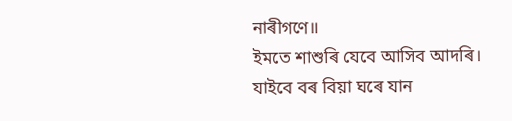নাৰীগণে॥
ইমতে শাশুৰি যেবে আসিব আদৰি।
যাইবে বৰ বিয়া ঘৰে যান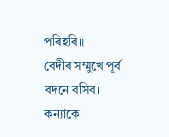পৰিহৰি॥
বেদীৰ সম্মুখে পূৰ্ব বদনে বসিব।
কন্যাকে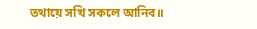তথায়ে সখি সকলে আনিব॥